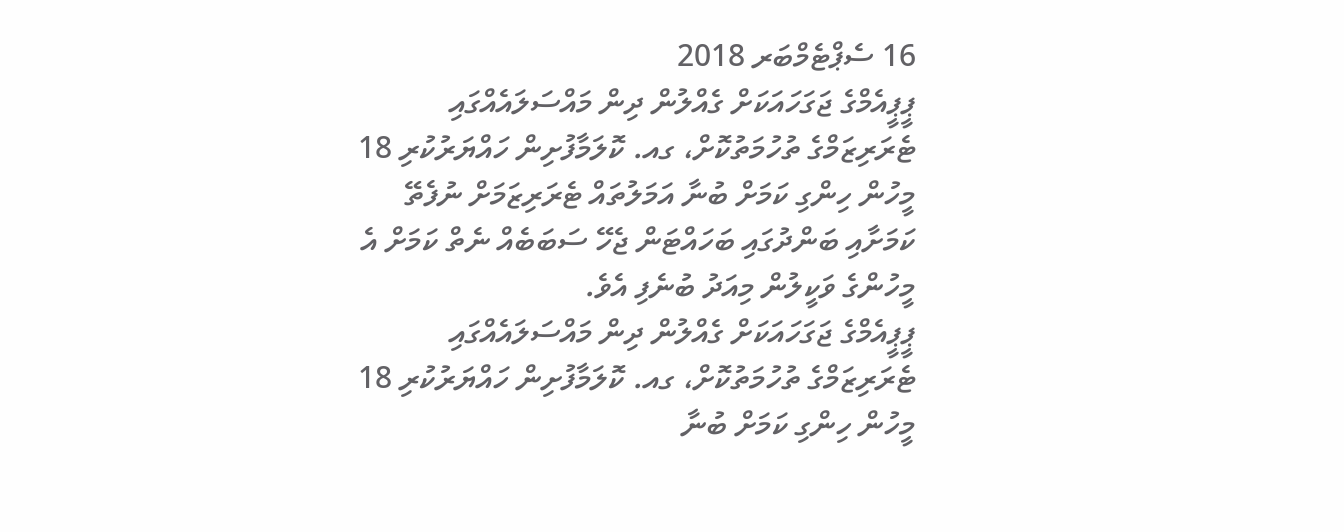16 ސެޕްޓެމްބަރ 2018
ޕީޕީއެމްގެ ޖަގަހައަކަށް ގެއްލުން ދިން މައްސަލައެއްގައި ޓެރަރިޒަމްގެ ތުހުމަތުކޮށް، ގއ. ކޮލަމާފުށިން ހައްޔަރުކުރި 18 މީހުން ހިންގި ކަމަށް ބުނާ އަމަލުތައް ޓެރަރިޒަމަށް ނުފެތޭ ކަމަށާއި ބަންދުގައި ބަހައްޓަން ޖެހޭ ސަބަބެއް ނެތް ކަމަށް އެ މީހުންގެ ވަކީލުން މިއަދު ބުނެފި އެވެ.
ޕީޕީއެމްގެ ޖަގަހައަކަށް ގެއްލުން ދިން މައްސަލައެއްގައި ޓެރަރިޒަމްގެ ތުހުމަތުކޮށް، ގއ. ކޮލަމާފުށިން ހައްޔަރުކުރި 18 މީހުން ހިންގި ކަމަށް ބުނާ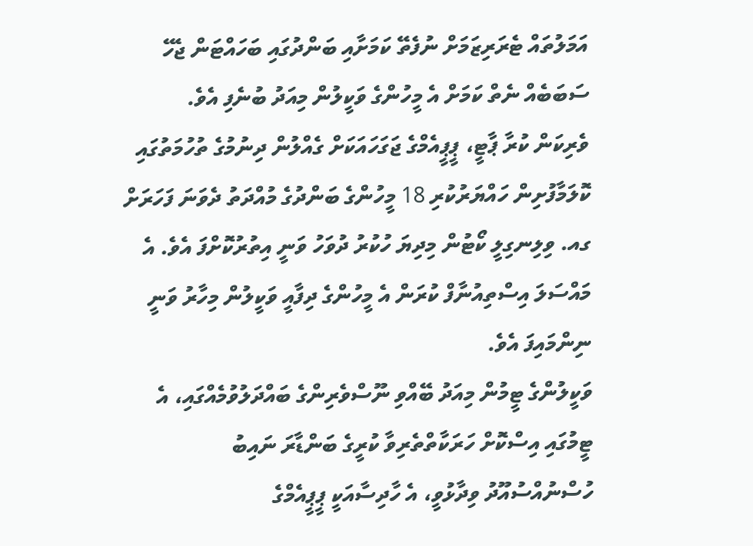އަމަލުތައް ޓެރަރިޒަމަށް ނުފެތޭ ކަމަށާއި ބަންދުގައި ބަހައްޓަން ޖެހޭ ސަބަބެއް ނެތް ކަމަށް އެ މީހުންގެ ވަކީލުން މިއަދު ބުނެފި އެވެ.
ވެރިކަން ކުރާ ޕާޓީ، ޕީޕީއެމްގެ ޖަގަހައަކަށް ގެއްލުން ދިނުމުގެ ތުހުމަތުގައި ކޮލަމާފުށިން ހައްޔަރުކުރި 18 މީހުންގެ ބަންދުގެ މުއްދަތު ދެވަނަ ފަހަރަށް ގއ. ވިލިނގިލީ ކޯޓުން މިދިޔަ ހުކުރު ދުވަހު ވަނީ އިތުރުކޮށްފަ އެވެ. އެ މައްސަލަ އިސްތިއުނާފް ކުރަން އެ މީހުންގެ ދިފާއީ ވަކީލުން މިހާރު ވަނީ ނިންމައިފަ އެވެ.
ވަކީލުންގެ ޓީމުން މިއަދު ބޭއްވި ނޫސްވެރިންގެ ބައްދަލުވުމެއްގައި، އެ ޓީމުގައި އިސްކޮށް ހަރަކާތްތެރިވާ ކުރީގެ ބަންޑާރަ ނައިބު ހުސްނުއްސުއޫދު ވިދާޅުވީ، އެ ހާދިސާއަކީ ޕީޕީއެމްގެ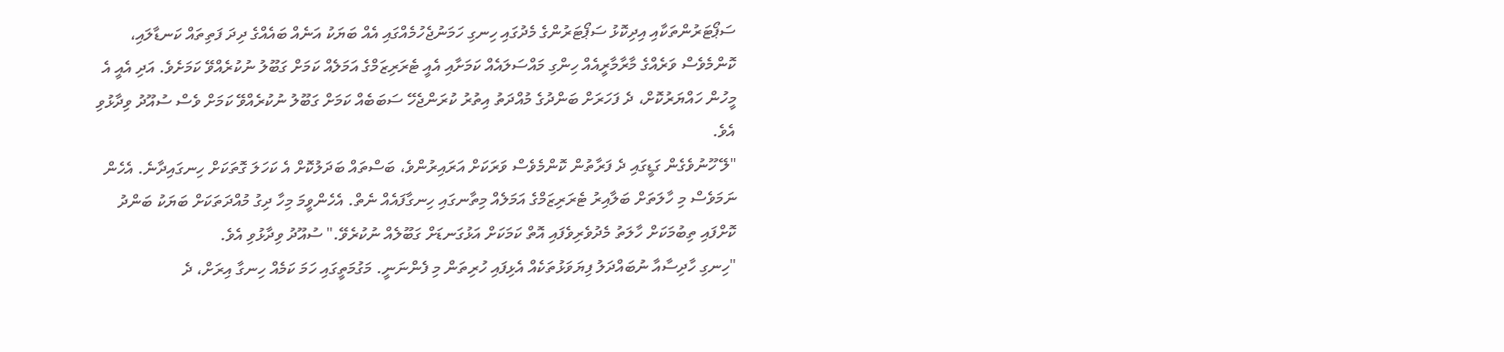ސަޕޯޓަރުންތަކާއި އިދިކޮޅު ސަޕޯޓަރުންގެ މެދުގައި ހިނގި ހަމަނުޖެހުމެއްގައި އެއް ބަޔަކު އަނެއް ބައެއްގެ ދިދަ ފަތިތައް ކަނޑާލައި، ކޮންމެވެސް ވަރެއްގެ މާރާމާރީއެއް ހިންގި މައްސަލައެއް ކަމަށާއި އެއީ ޓެރަރިޒަމްގެ އަމަލެއް ކަމަށް ގަބޫލު ނުކުރެއްވޭ ކަމަށެވެ. އަދި އެއީ އެ މީހުން ހައްޔަރުކޮށް، ދެ ފަހަރަށް ބަންދުގެ މުއްދަތު އިތުރު ކުރަންޖެހޭ ސަބަބެއް ކަމަށް ގަބޫލު ނުކުރެއްވޭ ކަމަށް ވެސް ސުއޫދު ވިދާޅުވި އެވެ.
"ލޭ ހޫނުވެގެން ގަޑީގައި ދެ ފަރާތުން ކޮންމެވެސް ވަރަކަށް އަރައިރުންވެ، ބަސްތައް ބަދަލުކޮށް އެ ކަހަލަ ގޮތަކަށް ހިނގައިދާނެ. އެހެން ނަމަވެސް މި ހާލަތަށް ބަލާއިރު ޓެރަރިޒަމްގެ އަމަލެއް މިތާނގައި ހިނގާފައެއް ނެތް. އެހެންވީމަ މިހާ ދިގު މުއްދަތަކަށް ބަޔަކު ބަންދު ކޮށްފައި ތިބުމަކަށް ހާލަތު މެދުވެރިވެފައި އޮތް ކަމަކަށް އަޅުގަނޑަށް ގަބޫލެއް ނުކުރެވޭ." ސުއޫދު ވިދާޅުވި އެވެ.
"ހިނގި ހާދިސާއާ ނުބައްދަލު ފިޔަވަޅުތަކެއް އެޅިފައި ހުރިތަން މި ފެންނަނީ. މަގުމަތީގައި ހަމަ ކަމެއް ހިނގާ އިރަށް، ދެ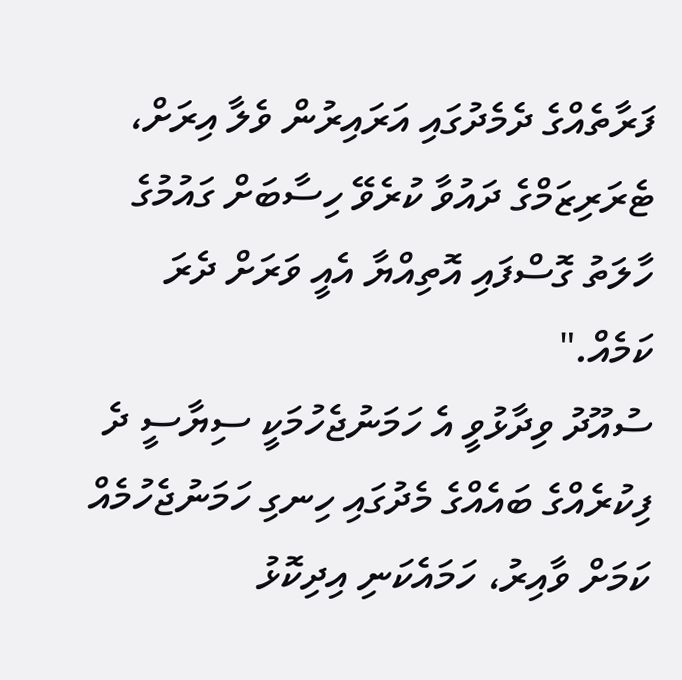ފަރާތެއްގެ ދެމެދުގައި އަރައިރުން ވެލާ އިރަށް، ޓެރަރިޒަމްގެ ދައުވާ ކުރެވޭ ހިސާބަށް ގައުމުގެ ހާލަތު ގޮސްފައި އޮތިއްޔާ އެއީ ވަރަށް ދެރަ ކަމެއް."
ސުއޫދު ވިދާޅުވީ އެ ހަމަނުޖެހުމަކީ ސިޔާސީ ދެ ފިކުރެއްގެ ބައެއްގެ މެދުގައި ހިނގި ހަމަނުޖެހުމެއް ކަމަށް ވާއިރު، ހަމައެކަނި އިދިކޮޅު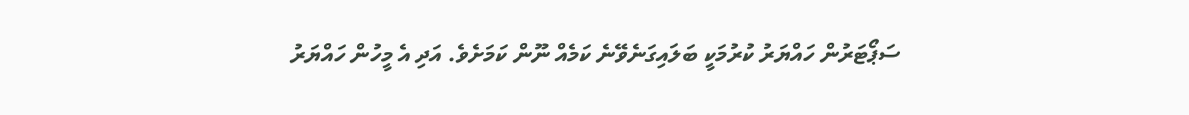ސަޕޯޓަރުން ހައްޔަރު ކުރުމަކީ ބަލައިގަނެވޭނެ ކަމެއް ނޫން ކަމަށެވެ. އަދި އެ މީހުން ހައްޔަރު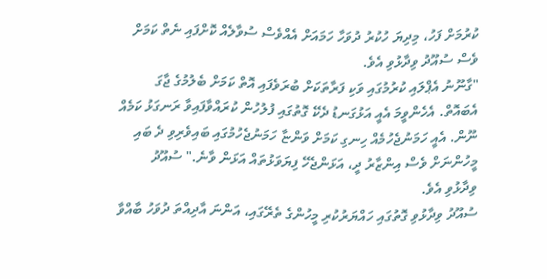ކުރުމަށް ފަހު، މިދިޔަ ހުކުރު ދުވަހާ ހަމައަށް އެއްވެސް ސުވާލެއް ކޮށްފައި ނެތް ކަމަށް ވެސް ސުއޫދު ވިދާޅުވި އެވެ.
"ގާނޫނު އެޕްލައި ކުރުމުގައި ވަކި ފަރާތަކަށް ބުރަވެފައި އޮތް ކަމަށް ބެލުމުގެ ޖާގަ އެބައޮތް. އެހެންވީމަ އެއީ އަޅުގަނޑު ދެކޭ ގޮތުގައި ފުލުހުން ކުރައްވާފައިވާ ރަނގަޅު ކަމެއް ނޫން. އެއީ ހަމަނުޖެހުމެއް ހިނގި ކަމަށް ވަންޏާ ހަމަނުޖެހުމުގައި ބައިވެރިވި ދެ ބައި މީހުންނަށް ވެސް އިންޒާރު ދީ، އަޅަންޖެހޭ ފިޔަވަޅުތައް އަޅަން ވާނެ." ސުއޫދު ވިދާޅުވި އެވެ.
ސުއޫދު ވިދާޅުވި ގޮތުގައި ހައްޔަރުކުރި މީހުންގެ ތެރޭގައި، އަންނަ އާދިއްތަ ދުވަހު ބާއްވާ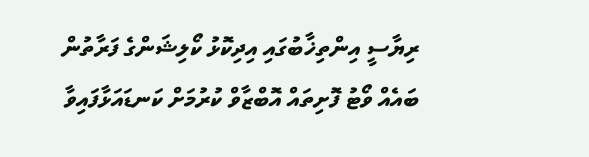ރިޔާސީ އިންތިޚާބުގައި އިދިކޮޅު ކޯލިޝަންގެ ފަރާތުން ބައެއް ވޯޓު ފޮށިތައް އޮބްޒާވް ކުރުމަށް ކަނޑައަޅާފައިވާ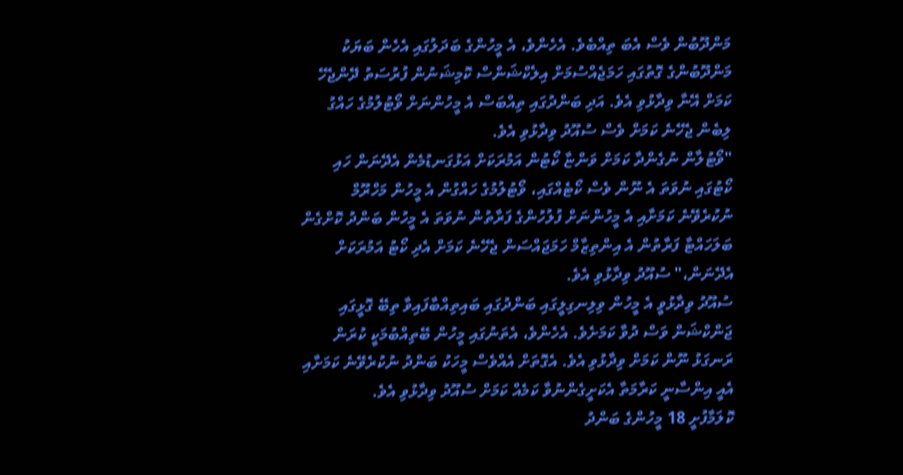މަންދޫބުން ވެސް އެބަ ތިއްބެވެ. އެހެންވެ، އެ މީހުންގެ ބަދަލުގައި އެހެން ބަޔަކު މަންދޫބުންގެ ގޮތުގައި ހަމަޖެއްސުމަށް އިލެކްޝަންސް ކޮމިޝަނުން ފުރުސަތު ދޭންޖެހޭ ކަމަށް އޭނާ ވިދާޅުވި އެވެ. އަދި ބަންދުގައި ތިއްބަސް އެ މީހުންނަށް ވޯޓުލުމުގެ ހައްގު ލިބެން ޖެހޭނެ ކަމަށް ވެސް ސުއޫދު ވިދާޅުވި އެވެ.
"ވޯޓުލާން ނުގެންދާ ކަމަށް ވަންޏާ ކޯޓުން އަމުރަކަށް އަޅުގަނޑުމެން އެދޭނަން ހައި ކޯޓުގައި ނުވަތަ އެ ނޫން ވެސް ކޯޓެއްގައި، ވޯޓުލުމުގެ ހައްގުން އެ މީހުން މަހްރޫމް ނުކުރެވޭނެ ކަމަށާއި އެ މީހުންނަށް ފުލުހުންގެ ފަރާތުން ނުވަތަ އެ މީހުން ބަންދު ކޮށްގެން ބަލަހައްޓާ ފަރާތުން އެ އިންތިޒާމް ހަމަޖައްސަން ޖެހޭނެ ކަމަށް އެދި ކޯޓު އަމުރަކަށް އެދޭނަން،" ސުއޫދު ވިދާޅުވި އެވެ.
ސުއޫދު ވިދާޅުވީ އެ މީހުން ވިލިނގިލީގައި ބަންދުގައި ބައިތިއްބާފައިވާ ތިބޭ ގޮޅީގައި ޖަންކްޝަން ވަސް ދުވާ ކަމަށެވެ. އެހެންވެ، އެތަނުގައި މީހުން ބޭތިއްބުމަކީ ކުރަން ރަނގަޅު ނޫން ކަމަށް ވިދާޅުވި އެވެ. އެގޮތަށް އެއްވެސް މީހަކު ބަންދު ނުކުރެވޭނެ ކަމަށާއި އެއީ އިންސާނީ ކަރާމަތާ އެކަށީގެންނުވާ ކަމެއް ކަމަށް ސުއޫދު ވިދާޅުވި އެވެ.
ކޮލަމާފުށީ 18 މީހުންގެ ބަންދު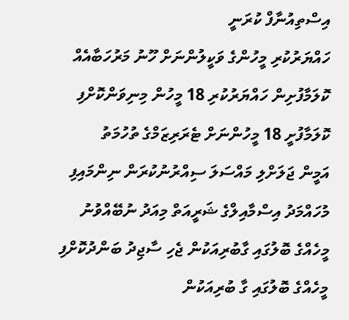އިސްތިއުނާފް ކުރަނީ
ހައްޔަރުކުރި މީހުންގެ ވަކީލުންނަށް ހޫނު މަރުހަބާއެއް
ކޮލަމާފުށިން ހައްޔަރުކުރި 18 މީހުން މިނިވަންކޮށްފި
ކޮލަމާފުށީ 18 މީހުންނަށް ޓެރަރިޒަމްގެ ތުހުމަތު
އަމީން ޖަލަށްލި މައްސަލަ ސިއްރުނުކުރަން ނިންމައިފި
މުހައްމަދު އިސްމާއިލްގެ ޝަރީއަތް މިއަދު ނުބޭއްވުނު
މީހެއްގެ ބޮލުގައި ގާބުރިއަކުން ޖެހި ސާޖިދު ބަންދުކޮށްފި
މީހެއްގެ ބޮލުގައި ގާ ބުރިއަކުން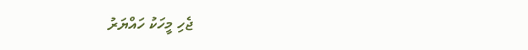ޖެހި މީހަކު ހައްޔަރު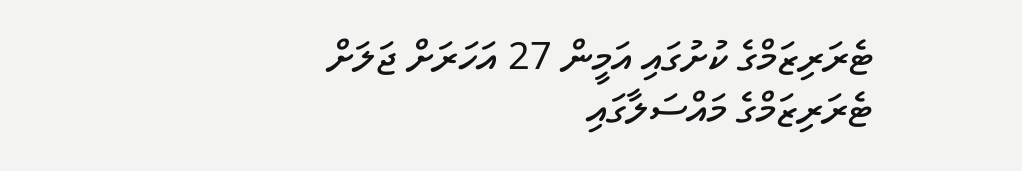ޓެރަރިޒަމްގެ ކުށުގައި އަމީން 27 އަހަރަށް ޖަލަށް
ޓެރަރިޒަމްގެ މައްސަލާގައި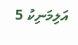އަލިމަނިކު 5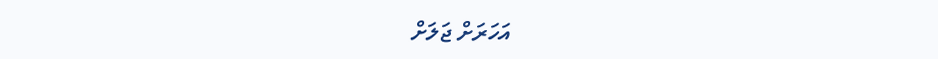އަހަރަށް ޖަލަށް